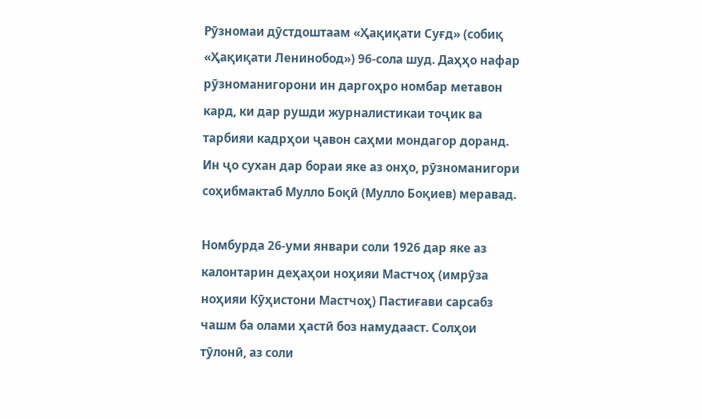Рӯзномаи дӯстдоштаам «Ҳақиқати Суғд» (собиқ «Ҳақиқати Ленинобод») 96-сола шуд. Даҳҳо нафар рӯзноманигорони ин даргоҳро номбар метавон кард, ки дар рушди журналистикаи тоҷик ва тарбияи кадрҳои ҷавон саҳми мондагор доранд. Ин ҷо сухан дар бораи яке аз онҳо, рӯзноманигори соҳибмактаб Мулло Боқӣ (Мулло Боқиев) меравад.

Номбурда 26-уми январи соли 1926 дар яке аз калонтарин деҳаҳои ноҳияи Мастчоҳ (имрӯза ноҳияи Кӯҳистони Мастчоҳ) Пастиғави сарсабз чашм ба олами ҳастӣ боз намудааст. Солҳои тӯлонӣ, аз соли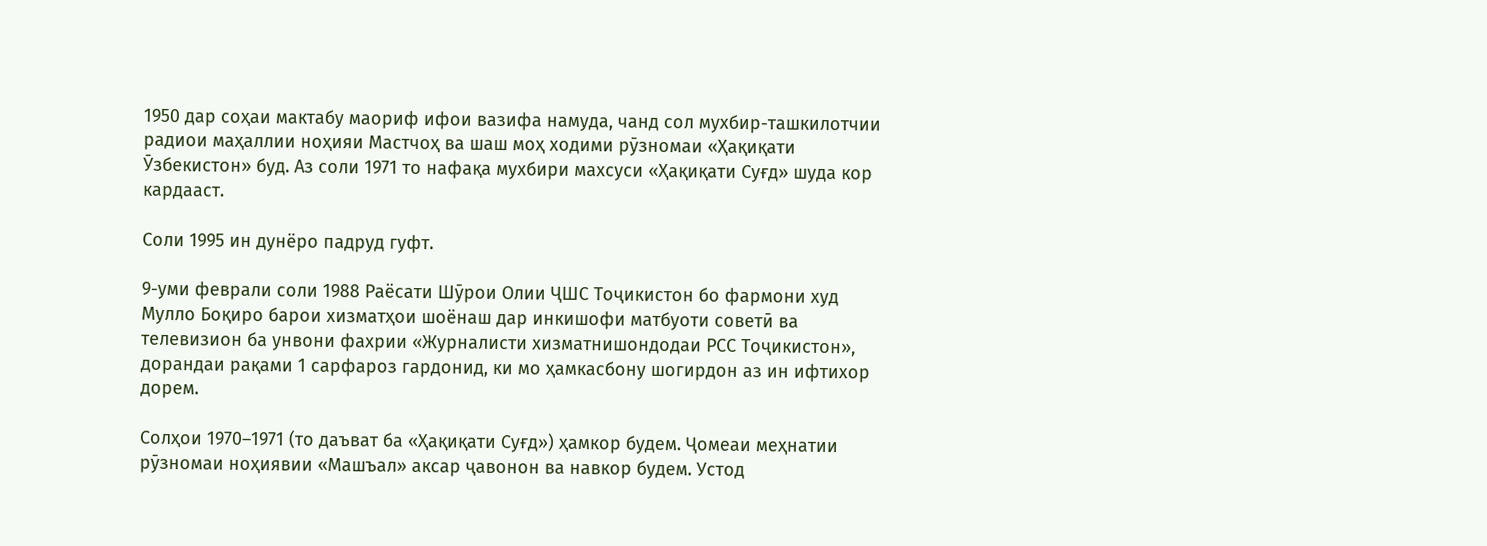1950 дар соҳаи мактабу маориф ифои вазифа намуда, чанд сол мухбир-ташкилотчии радиои маҳаллии ноҳияи Мастчоҳ ва шаш моҳ ходими рӯзномаи «Ҳақиқати Ӯзбекистон» буд. Аз соли 1971 то нафақа мухбири махсуси «Ҳақиқати Суғд» шуда кор кардааст.

Соли 1995 ин дунёро падруд гуфт.

9-уми феврали соли 1988 Раёсати Шӯрои Олии ҶШС Тоҷикистон бо фармони худ Мулло Боқиро барои хизматҳои шоёнаш дар инкишофи матбуоти советӣ ва телевизион ба унвони фахрии «Журналисти хизматнишондодаи РСС Тоҷикистон», дорандаи рақами 1 сарфароз гардонид, ки мо ҳамкасбону шогирдон аз ин ифтихор дорем.

Солҳои 1970–1971 (то даъват ба «Ҳақиқати Суғд») ҳамкор будем. Ҷомеаи меҳнатии рӯзномаи ноҳиявии «Машъал» аксар ҷавонон ва навкор будем. Устод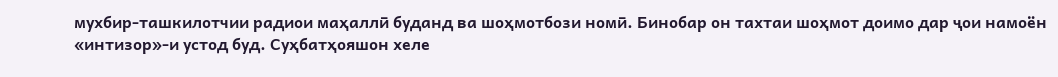мухбир-ташкилотчии радиои маҳаллӣ буданд ва шоҳмотбози номӣ. Бинобар он тахтаи шоҳмот доимо дар ҷои намоён «интизор»-и устод буд. Суҳбатҳояшон хеле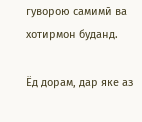гуворою самимӣ ва хотирмон буданд.

Ёд дорам, дар яке аз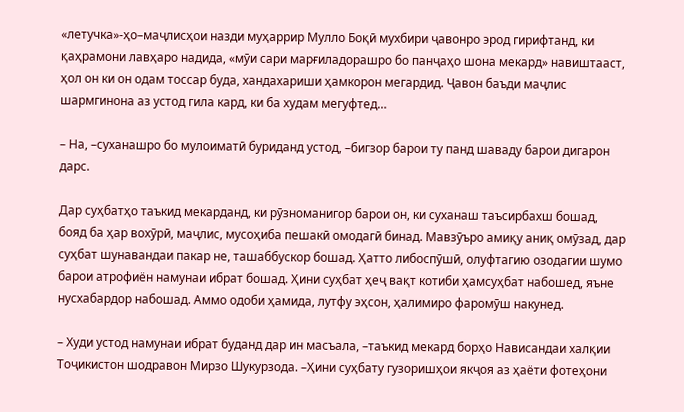«летучка»-ҳо–маҷлисҳои назди муҳаррир Мулло Боқӣ мухбири ҷавонро эрод гирифтанд, ки қаҳрамони лавҳаро надида, «мӯи сари марғиладорашро бо панҷаҳо шона мекард» навиштааст, ҳол он ки он одам тоссар буда, хандахариши ҳамкорон мегардид. Ҷавон баъди маҷлис шармгинона аз устод гила кард, ки ба худам мегуфтед…

– На, –суханашро бо мулоиматӣ буриданд устод, –бигзор барои ту панд шаваду барои дигарон дарс.

Дар суҳбатҳо таъкид мекарданд, ки рӯзноманигор барои он, ки суханаш таъсирбахш бошад, бояд ба ҳар вохӯрӣ, маҷлис, мусоҳиба пешакӣ омодагӣ бинад. Мавзӯъро амиқу аниқ омӯзад, дар суҳбат шунавандаи пакар не, ташаббускор бошад. Ҳатто либоспӯшӣ, олуфтагию озодагии шумо барои атрофиён намунаи ибрат бошад. Ҳини суҳбат ҳеҷ вақт котиби ҳамсуҳбат набошед, яъне нусхабардор набошад. Аммо одоби ҳамида, лутфу эҳсон, ҳалимиро фаромӯш накунед.

– Худи устод намунаи ибрат буданд дар ин масъала, –таъкид мекард борҳо Нависандаи халқии Тоҷикистон шодравон Мирзо Шукурзода. –Ҳини суҳбату гузоришҳои якҷоя аз ҳаёти фотеҳони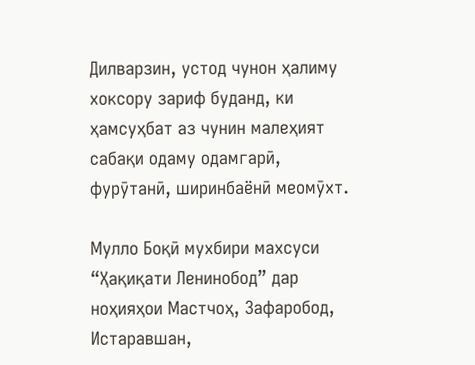Дилварзин, устод чунон ҳалиму хоксору зариф буданд, ки ҳамсуҳбат аз чунин малеҳият сабақи одаму одамгарӣ, фурӯтанӣ, ширинбаёнӣ меомӯхт.

Мулло Боқӣ мухбири махсуси “Ҳақиқати Ленинобод” дар ноҳияҳои Мастчоҳ, Зафаробод, Истаравшан,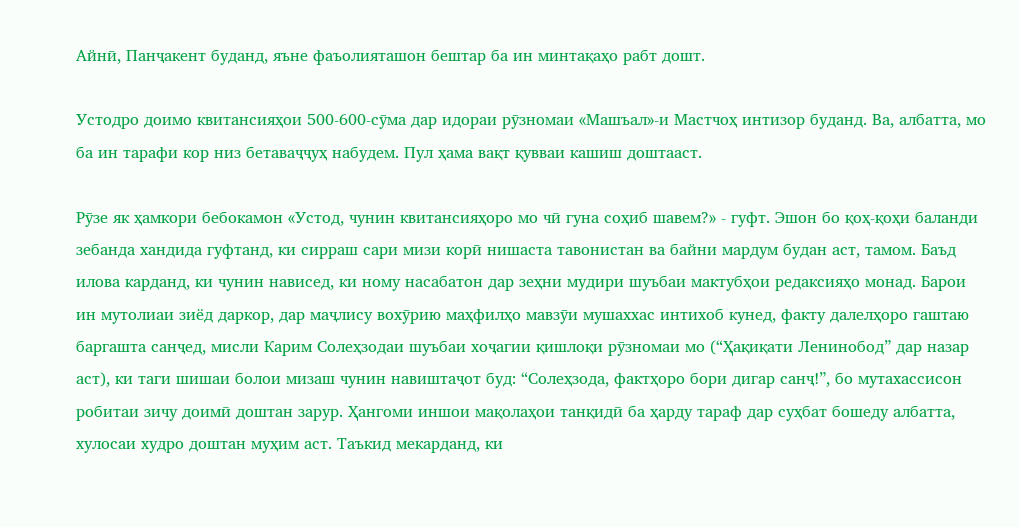Айнӣ, Панҷакент буданд, яъне фаъолияташон бештар ба ин минтақаҳо рабт дошт.

Устодро доимо квитансияҳои 500-600-сӯма дар идораи рӯзномаи «Машъал»-и Мастчоҳ интизор буданд. Ва, албатта, мо ба ин тарафи кор низ бетаваҷҷуҳ набудем. Пул ҳама вақт қувваи кашиш доштааст.

Рӯзе як ҳамкори бебокамон «Устод, чунин квитансияҳоро мо чӣ гуна соҳиб шавем?» - гуфт. Эшон бо қоҳ-қоҳи баланди зебанда хандида гуфтанд, ки сирраш сари мизи корӣ нишаста тавонистан ва байни мардум будан аст, тамом. Баъд илова карданд, ки чунин нависед, ки ному насабатон дар зеҳни мудири шуъбаи мактубҳои редаксияҳо монад. Барои ин мутолиаи зиёд даркор, дар маҷлису вохӯрию маҳфилҳо мавзӯи мушаххас интихоб кунед, факту далелҳоро гаштаю баргашта санҷед, мисли Карим Солеҳзодаи шуъбаи хоҷагии қишлоқи рӯзномаи мо (“Ҳақиқати Ленинобод” дар назар аст), ки таги шишаи болои мизаш чунин навиштаҷот буд: “Солеҳзода, фактҳоро бори дигар санҷ!”, бо мутахассисон робитаи зичу доимӣ доштан зарур. Ҳангоми иншои мақолаҳои танқидӣ ба ҳарду тараф дар суҳбат бошеду албатта, хулосаи худро доштан муҳим аст. Таъкид мекарданд, ки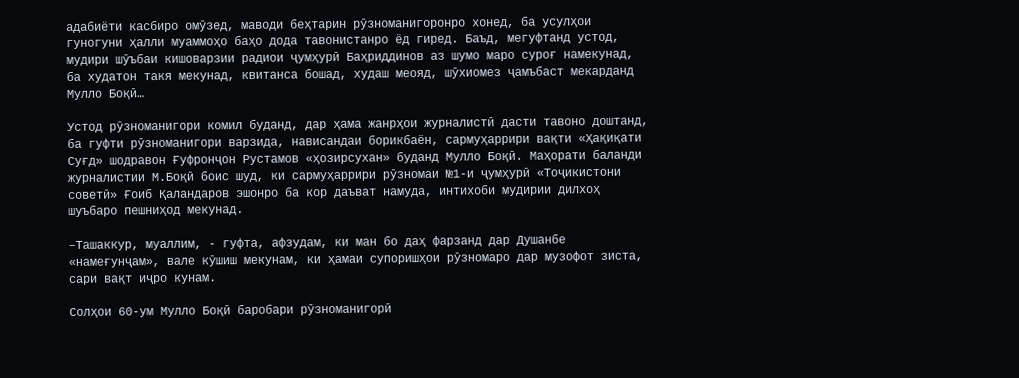адабиёти касбиро омӯзед, маводи беҳтарин рӯзноманигоронро хонед, ба усулҳои гуногуни ҳалли муаммоҳо баҳо дода тавонистанро ёд гиред. Баъд, мегуфтанд устод, мудири шӯъбаи кишоварзии радиои ҷумҳурӣ Баҳриддинов аз шумо маро суроғ намекунад, ба худатон такя мекунад, квитанса бошад, худаш меояд, шӯхиомез ҷамъбаст мекарданд Мулло Боқӣ…

Устод рӯзноманигори комил буданд, дар ҳама жанрҳои журналистӣ дасти тавоно доштанд, ба гуфти рӯзноманигори варзида, нависандаи борикбаён, сармуҳаррири вақти «Ҳақиқати Суғд» шодравон Ғуфронҷон Рустамов «ҳозирсухан» буданд Мулло Боқӣ. Маҳорати баланди журналистии М.Боқӣ боис шуд, ки сармуҳаррири рӯзномаи №1-и ҷумҳурӣ «Тоҷикистони советӣ» Ғоиб Қаландаров эшонро ба кор даъват намуда, интихоби мудирии дилхоҳ шуъбаро пешниҳод мекунад.

–Ташаккур, муаллим, - гуфта, афзудам, ки ман бо даҳ фарзанд дар Душанбе «намеғунҷам», вале кӯшиш мекунам, ки ҳамаи супоришҳои рӯзномаро дар музофот зиста, сари вақт иҷро кунам.

Солҳои 60-ум Мулло Боқӣ баробари рӯзноманигорӣ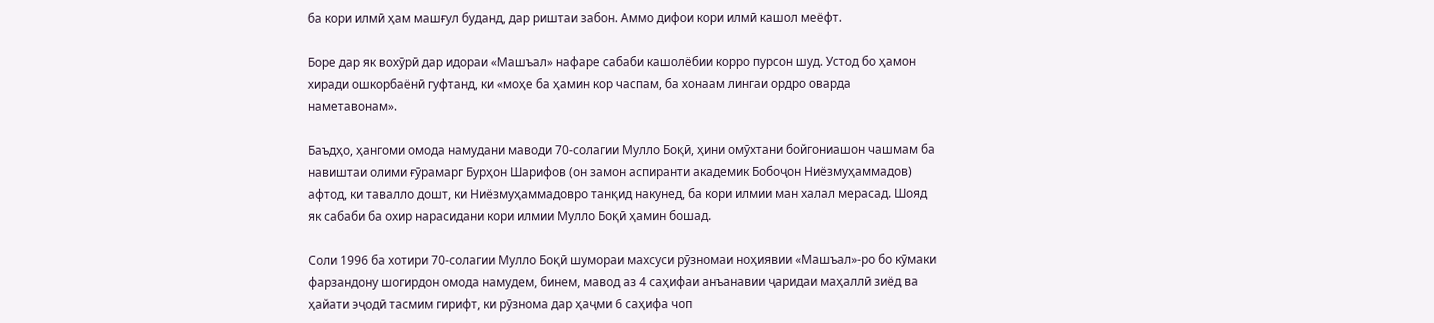ба кори илмӣ ҳам машғул буданд, дар риштаи забон. Аммо дифои кори илмӣ кашол меёфт.

Боре дар як вохӯрӣ дар идораи «Машъал» нафаре сабаби кашолёбии корро пурсон шуд. Устод бо ҳамон хиради ошкорбаёнӣ гуфтанд, ки «моҳе ба ҳамин кор часпам, ба хонаам лингаи ордро оварда наметавонам».

Баъдҳо, ҳангоми омода намудани маводи 70-солагии Мулло Боқӣ, ҳини омӯхтани бойгониашон чашмам ба навиштаи олими ғӯрамарг Бурҳон Шарифов (он замон аспиранти академик Бобоҷон Ниёзмуҳаммадов) афтод, ки тавалло дошт, ки Ниёзмуҳаммадовро танқид накунед, ба кори илмии ман халал мерасад. Шояд як сабаби ба охир нарасидани кори илмии Мулло Боқӣ ҳамин бошад.

Соли 1996 ба хотири 70-солагии Мулло Боқӣ шумораи махсуси рӯзномаи ноҳиявии «Машъал»-ро бо кӯмаки фарзандону шогирдон омода намудем, бинем, мавод аз 4 саҳифаи анъанавии ҷаридаи маҳаллӣ зиёд ва ҳайати эҷодӣ тасмим гирифт, ки рӯзнома дар ҳаҷми 6 саҳифа чоп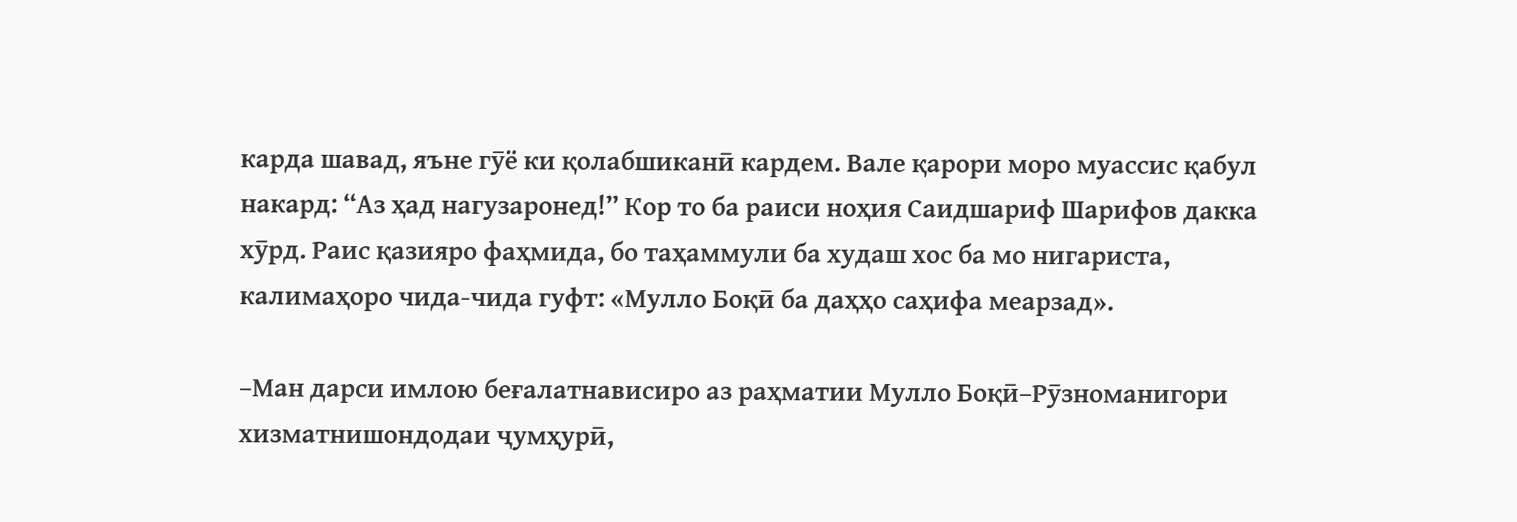карда шавад, яъне гӯё ки қолабшиканӣ кардем. Вале қарори моро муассис қабул накард: “Аз ҳад нагузаронед!” Кор то ба раиси ноҳия Саидшариф Шарифов дакка хӯрд. Раис қазияро фаҳмида, бо таҳаммули ба худаш хос ба мо нигариста, калимаҳоро чида-чида гуфт: «Мулло Боқӣ ба даҳҳо саҳифа меарзад».

–Ман дарси имлою беғалатнависиро аз раҳматии Мулло Боқӣ–Рӯзноманигори хизматнишондодаи ҷумҳурӣ,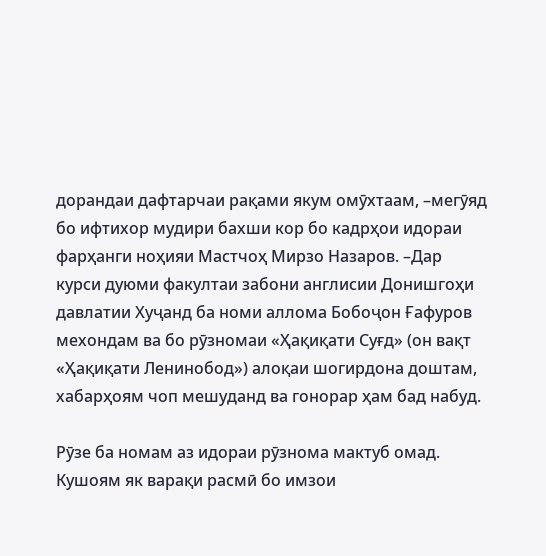дорандаи дафтарчаи рақами якум омӯхтаам, –мегӯяд бо ифтихор мудири бахши кор бо кадрҳои идораи фарҳанги ноҳияи Мастчоҳ Мирзо Назаров. –Дар курси дуюми факултаи забони англисии Донишгоҳи давлатии Хуҷанд ба номи аллома Бобоҷон Ғафуров мехондам ва бо рӯзномаи «Ҳақиқати Суғд» (он вақт «Ҳақиқати Ленинобод») алоқаи шогирдона доштам, хабарҳоям чоп мешуданд ва гонорар ҳам бад набуд.

Рӯзе ба номам аз идораи рӯзнома мактуб омад. Кушоям як варақи расмӣ бо имзои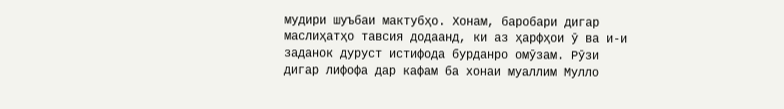мудири шуъбаи мактубҳо. Хонам, баробари дигар маслиҳатҳо тавсия додаанд, ки аз ҳарфҳои ӯ ва и-и заданок дуруст истифода бурданро омӯзам. Рӯзи дигар лифофа дар кафам ба хонаи муаллим Мулло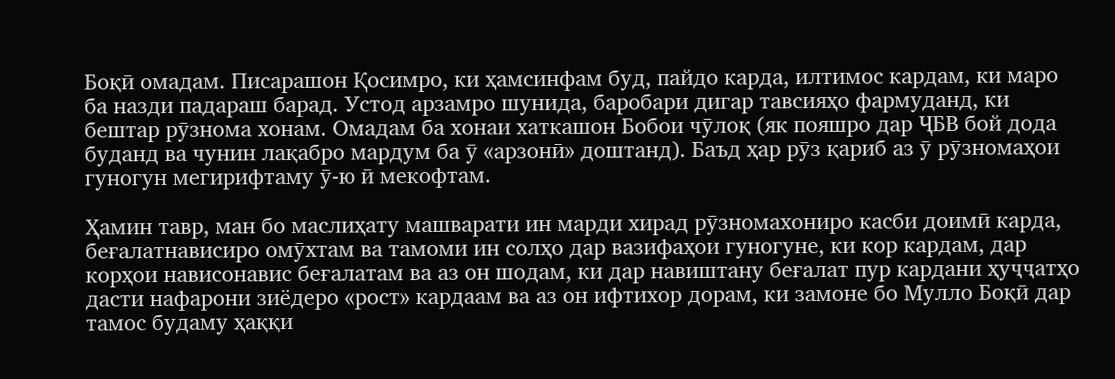Боқӣ омадам. Писарашон Қосимро, ки ҳамсинфам буд, пайдо карда, илтимос кардам, ки маро ба назди падараш барад. Устод арзамро шунида, баробари дигар тавсияҳо фармуданд, ки бештар рӯзнома хонам. Омадам ба хонаи хаткашон Бобои чӯлоқ (як пояшро дар ҶБВ бой дода буданд ва чунин лақабро мардум ба ӯ «арзонӣ» доштанд). Баъд ҳар рӯз қариб аз ӯ рӯзномаҳои гуногун мегирифтаму ӯ-ю ӣ мекофтам.

Ҳамин тавр, ман бо маслиҳату машварати ин марди хирад рӯзномахониро касби доимӣ карда, беғалатнависиро омӯхтам ва тамоми ин солҳо дар вазифаҳои гуногуне, ки кор кардам, дар корҳои нависонавис беғалатам ва аз он шодам, ки дар навиштану беғалат пур кардани ҳуҷҷатҳо дасти нафарони зиёдеро «рост» кардаам ва аз он ифтихор дорам, ки замоне бо Мулло Боқӣ дар тамос будаму ҳаққи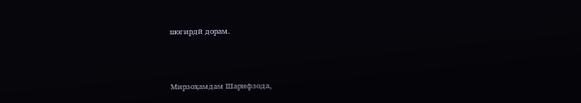шогирдӣ дорам.



Мирзоҳамдам Шарифзода,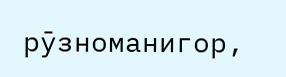рӯзноманигор,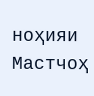ноҳияи Мастчоҳ